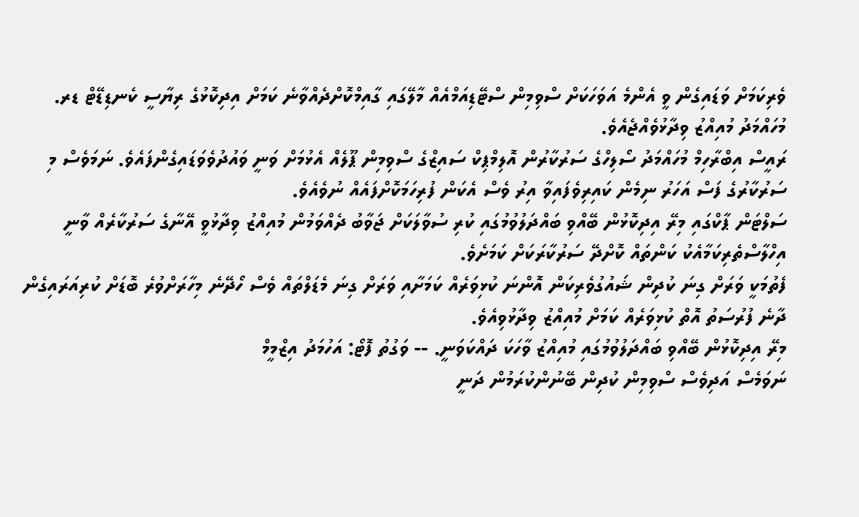ވެރިކަމަށް ވަޑައިގެން ވީ އެންމެ އަވަހަކަށް ސްވިމިން ސްޓޭޑިއަމްއެއް މާލޭގައި ގާއިމްކޮށްދެއްވާނެ ކަމަށް އިދިކޮޅުގެ ރިޔާސީ ކެނޑިޑޭޓް ޑރ. މުހައްމަދު މުއިއްޒު ވިދާޅުވެއްޖެއެވެ.
ރައީސް އިބްރާހިމް މުހައްމަދު ސޯލިހްގެ ސަރުކާރުން އޮލިމްޕިކް ސައިޒްގެ ސްވިމިން ޕޫލެއް އެޅުމަށް ވަނީ ވައުދުވެވަޑައިގެންފައެވެ. ނަމަވެސް މި ސަރުކާރުގެ ފަސް އަހަރު ނިމެން ކައިރިވެފައިވާ އިރު ވެސް އެކަން ފުރިހަމަކޮށްފައެއް ނުވެއެވެ.
ސަލްޓަން ޕާކްގައި މިރޭ އިދިކޮޅުން ބޭއްވި ބައްދަލުވުމުގައި ކުރި ސުވާލަކަށް ޖަވާބު ދެއްވަމުން މުއިއްޒު ވިދާޅުވީ އޭނާގެ ސަރުކާރެއް ވާނީ އިހްލާސްތެރިކަމާއެކު ކަންތައް ކޮށްދޭ ސަރުކާރަކަށް ކަމަށެވެ.
ފެތުމަކީ ވަރަށް ގިނަ ކުދިން ޝައުގުވެރިކަން އޮންނަ ކުޅިވަރެއް ކަމަށާއި ވަރަށް ގިނަ މެޑަލްތައް ވެސް ހޯދޭނެ މިހާރަށްވުރެ ބޮޑަށް ކުރިއަރައިގެން ދާނެ ފުރުސަތު އޮތް ކުޅިވަރެއް ކަމަށް މުއިއްޒު ވިދާޅުވިއެވެ.
މިރޭ އިދިކޮޅުން ބޭއްވި ބައްދަލުވުމުގައި މުއިއްޒު ވާހަކަ ދައްކަވަނީ. -- ވަގުތު ފޮޓޯ: އަހުމަދު އިޒްމީމް
ނަވަމެސް އަދިވެސް ސްވިމިން ކުދިން ބޭނުންކުރަމުން ދަނީ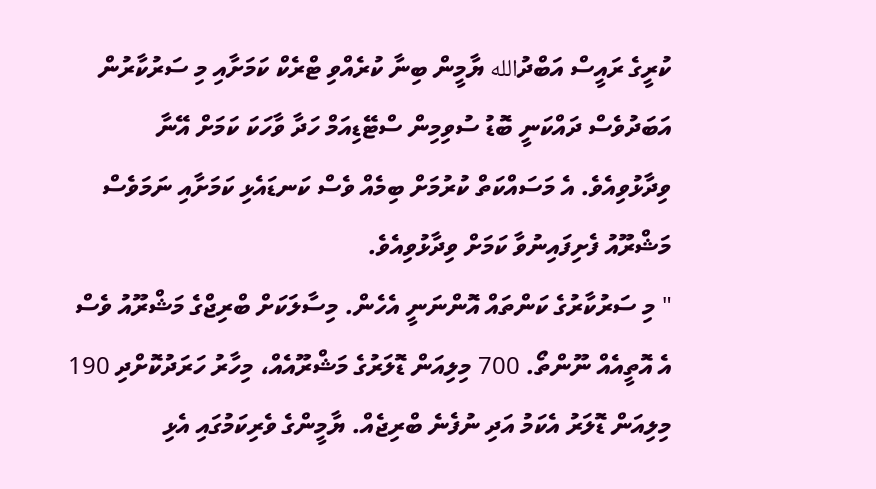ކުރީގެ ރައީސް އަބްދުالله ޔާމީން ބިނާ ކުރެއްވި ޓްރެކް ކަމަށާއި މި ސަރުކާރުން އަބަދުވެސް ދައްކަނީ ބޮޑު ސުވިމިން ސްޓޭޑިއަމް ހަދާ ވާހަކަ ކަމަށް އޭނާ ވިދާޅުވިއެވެ. އެ މަސައްކަތް ކުރުމަށް ބިމެއް ވެސް ކަނޑައެޅި ކަމަށާއި ނަމަވެސް މަޝްރޫއު ފެށިފައިނުވާ ކަމަށް ވިދާޅުވިއެވެ.
" މި ސަރުކާރުގެ ކަންތައް އޮންނަނީ އެހެން. މިސާލަކަށް ބްރިޖްގެ މަޝްރޫއު ވެސް އެ އޮތީއެއް ނޫންތޯ. 700 މިލިއަން ޑޮލަރުގެ މަޝްރޫއެއް، މިހާރު ހަރަދުކޮށްދި 190 މިލިއަން ޑޮލަރު އެކަމު އަދި ނުފެނެ ބްރިޖެއް. ޔާމީންގެ ވެރިކަމުގައި އެޅި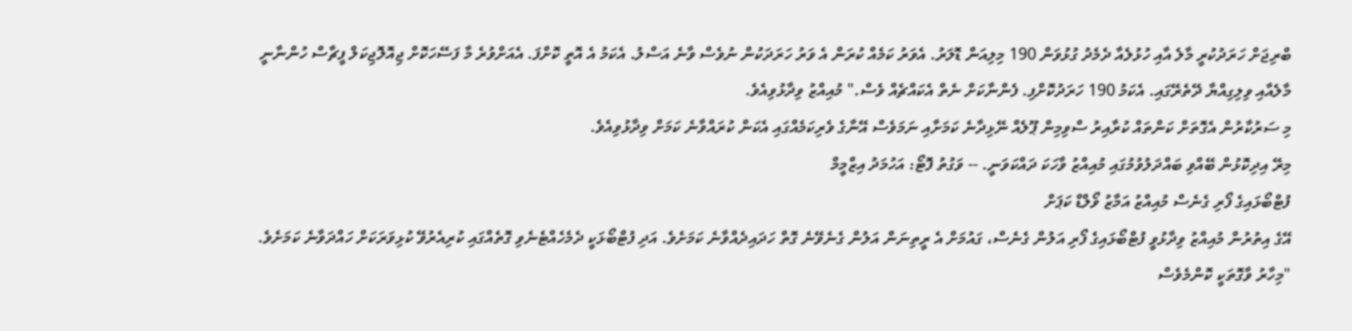ބްރިޖަށް ހަރަދުކުރީ މާލެ އާއި ހުޅުލެއާ ދެމެދު ގުޅުވަން 190 މިލިއަން ޑޮލަރު. އެވަރު ކަމެއް ކުރަން އެ ވަރު ހަރަދަކުން ނުވެސް ވާނެ އަސްލު. އެކަމު އެ އޮތީ ކޮށްފަ. އެއަށްވުރެ މާ ފަސޭހަކޮށް ޖިއޮލޮޖިކަލް ފީޗާސް ހުންނާނީ މާލެއާއި ވިލިގިއްޔާ ދޭތެރޭގައި. އެކަމު 190 ހަރަދުކޮށްފި. ފެންނާކަށް ނެތް އެކައްޗެއް ވެސް." މުއިއްޒު ވިދާޅުވިއެވެ.
މި ސަރުކާރުން އެގޮތަށް ކަންތައް ކުރާއިރު ސްވިމިން ޕޫލެއް ނޭޅިދާނެ ކަމަށާއި ނަމަވެސް އޭނާގެ ވެރިކަމެއްގައި އެކަން ކުރައްވާނެ ކަމަށް ވިދާޅުވިއެވެ.
މިރޭ އިދިކޮޅުން ބޭއްވި ބައްދަލުވުމުގައި މުއިއްޒު ވާހަކަ ދައްކަވަނީ. -- ވަގުތު ފޮޓޯ: އަހުމަދު އިޒްމީމް
ފުޓްބޯޅައިގެ ފޯރި ގެނެސް މުއިއްޒު އަމާޒު ވޯލްޑް ކަޕަށް
އޭގެ އިތުރުން މުއިއްޒު ވިދާޅުވީ ފުޓްބޯޅައިގެ ފޯރި އަލުން ގެނެސް، ގައުމަށް އެ ރީތިނަން އަލުން ގެނެވޭނެ ގޮތް ހަދައިދެއްވާނެ ކަމަށެވެ. އަދި ފުޓްބޯޅަކީ ދެމެހެއްޓެނެވި ގޮތެއްގައި ކުރިއެރުވޭ ކުޅިވަރަކަށް ހައްދަވާނެ ކަމަށެވެ.
"މިހާރު ވާގޮތަކީ ކޮންމެވެސް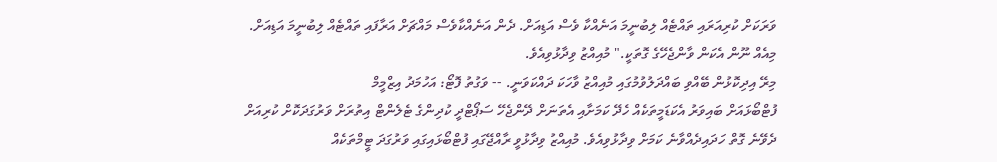ވަރަކަށް ކުރިއަރައި ތައްޓެއް ލިބުނީމަ އަނެއްކާ ވެސް އަޑިއަށް. ދެން އަނެއްކާވެސް މައްޗަށް އަރާފައި ތައްޓެއް ލިބުނީމަ އަޑިއަށް. މިއެއް ނޫން އެކަން ވާންޖެހޭގެ ގޮތަކީ." މުއިއްޒު ވިދާޅުވިއެވެ.
މިރޭ އިދިކޮޅުން ބޭއްވި ބައްދަލުވުމުގައި މުއިއްޒު ވާހަކަ ދައްކަވަނީ. -- ވަގުތު ފޮޓޯ: އަހުމަދު އިޒްމީމް
ފުޓްބޯޅައަށް ބައިވަރު އެކަޑަމީތަކެއް ހެދޭ ކަމަށާއި އެތަނަށް ދޭންޖެހޭ ސަޕޯޓްދީ ކުދިންގެ ޓެލެންޓް އިތުރަށް ވަރުގަދަކޮށް ކުރިއަށް ދެވޭނެ ގޮތް ހަދައިދެއްވާނެ ކަމަށް ވިދާޅުވިއެވެ. މުއިއްޒު ވިދާޅުވީ ރާއްޖޭގައި ފުޓްބޯޅައިގައި ވަރުގަދަ ޓީމްތަކެއް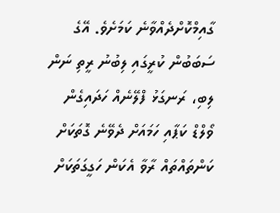ގާއިމްކޮށްދެއްވާނެ ކަމަށެވެ. އޭގެ ސަބަބުން ކުރީގައި ލިބުނު ރީތި ނަން ލިބި، ރަނގަޅު ފްލޭނެއް ހަދައިގެން ވޯލްޑް ކަޕާއި ހަމައަށް ދެވޭނެ ގޮތަކަށް ކަންތައްތައް ރާވާ އެކަން ހަގީގަތަކަށް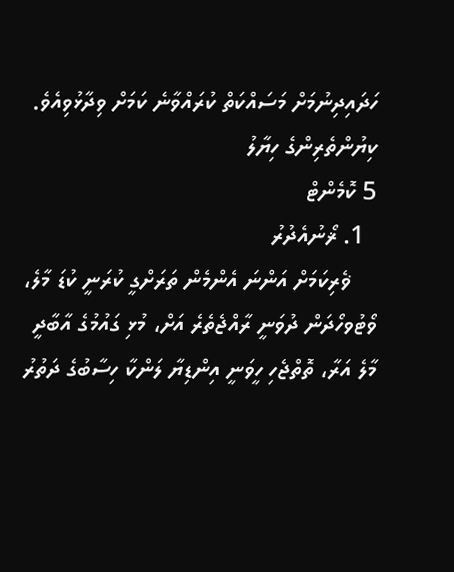ހަދައިދިނުމަށް މަސައްކަތް ކުރައްވާނެ ކަމަށް ވިދާޅުވިއެވެ.
ކިޔުންތެރިންގެ ހިޔާލު
5 ކޮމެންޓް
  1. ޜޯނުއެދުރު
    ޥެރިކަމަށް އަންނަ އެންމެން ތަރަށްގީ ކުރަނީ ކުޑަ މާލެ، ވޯޓުވހޯދަން ދުވަނީ ރާއްޖެތެރެ އަށް، މުޅި ގައުމުގެ އާބާދީ މާލެ އަރާ، ތޮތްޖެހި ހީވަނީ އިންޑިޔާ ލަންކާ ހިސާބުގެ ދަތުރު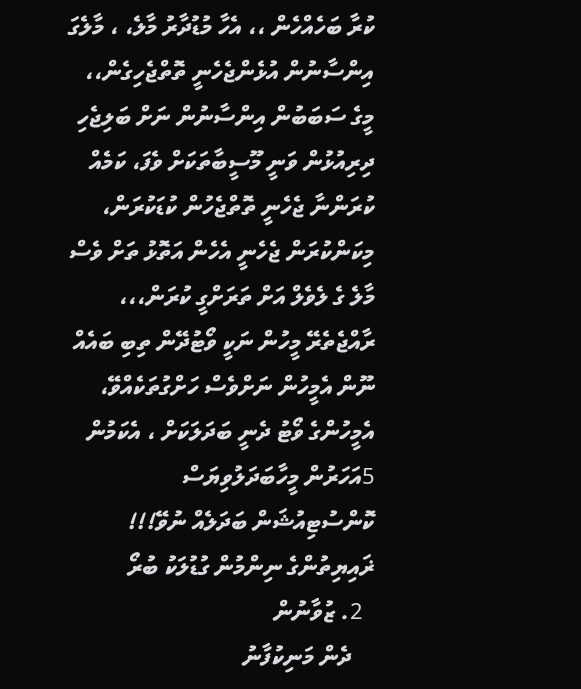ކުރާ ބަހެއްހެން ،، އެހާ މުޑުދާރު މާލެ، ، މާލެގަ އިންސާނުން އުޅެންޖެހެނީ ތޮތްޖެހިގެން،، މީގެ ސަބަބުން އިންސާނުން ނަށް ބަލިޖެހި ދިރިއުޅުން ވަނީ މޫސީބާތަކަށް ވެފަ، ކަމެއް ކުރަންނާ ޖެހެނީ ތޮތްޖެހުން ކުޑަކުރަން، މިކަންކުރަން ޖެހެނީ އެހެން އަތޮޅު ތަށް ވެސް މާލެ ގެ ލެވެލް އަށް ތަރަށްގީ ކުރަން،،، ރާއްޖެތެރޭ މީހުން ނަކީ ވޯޓުދޭން ތިބި ބައެއް ނޫން އެމީހުން ނަށްވެސް ހަށްގުތަކެއްވޭ، އެމީހުންގެ ވޯޓު ދެނީ ބަދަލަކަށް ، އެކަމުން 5އަހަރުން މީހާބަދަލުވިޔަސް ކޮންސުޓިއުޝަން ބަދަލެއް ނުވޭ!!! ޜައިޔިތުންގެ ނިންމުން ގުޑުލަކު ބުރޯ
  2. ޒުވާނުން
    ދެން މަނިކުފާނު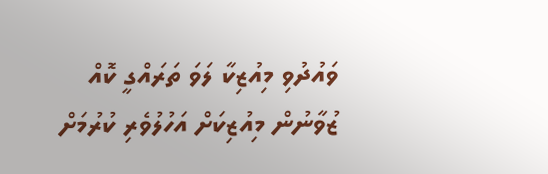ވައުދުވި މިއުޒިކާ ލަވަ ތަރައްގީ ކޮއް ޒުވާނުން މިއުޒިކަށް އަހުލުވެރި ކުރުމަށް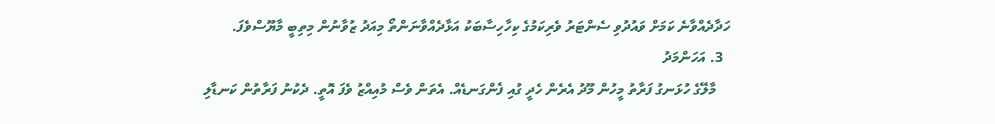ހަދާދެއްވާނެ ކަމަށް ވައުދުވި ސެންޓަރު ވެރިކަމުގެ ކިހާހިސާބަކު އަޅާދެއްވާނަންތޯ މިއަދު ޒުވާނުން މިތިބީ މާޔޫސްވެފަ.
  3. އަހަންމަދު
    މާލޭގެ ހުޅަނގު ފަރާތު މީހުން މޫދު އެރެން ހެދީ ގުއި ފެންގަނޑެއް. އެތަން ވެސް މުއިއްޒު ވެފަ އޮތީ. ދެކުނު ފަރާތުން ކަނޑާލި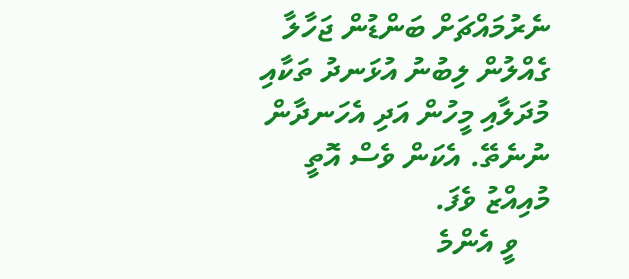ނެރުމައްޗަށް ބަންޑުން ޖަހާލާ ގެއްލުން ލިބުނު އުޅަނދު ތަކާއި މުދަލާއި މީހުން އަދި އެހަނދާން ނުނެތޭ. އެކަން ވެސް އޮތީ މުއިއްޒު ވެފަ.
    ވީ އެންމެ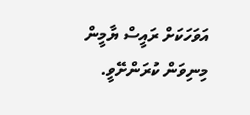އަވަހަކަށް ރައީސް ޔާމީން މިނިވަން ކުރަންށޭވީ.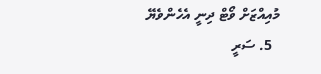މުއިއްޒަށް ވޯޓް ދިނީ އެހެންވެޔޭ
  5. ސަރީ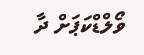ވޯލްޑްކަޕަށް ދާ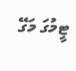ޓީމުގަ މަގޭ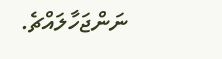ނަންޖަހާލައްޗެ.